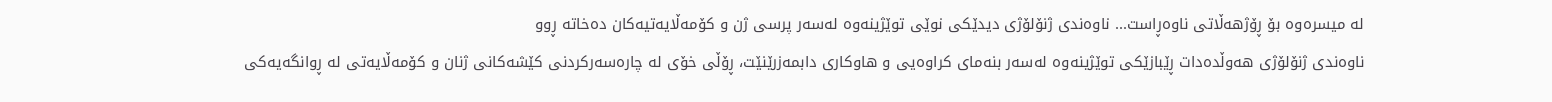لە میسرەوە بۆ ڕۆژهەڵاتی ناوەڕاست... ناوەندی ژنۆلۆژی دیدێکی نوێی توێژینەوە لەسەر پرسی ژن و کۆمەڵایەتیەکان دەخاتە ڕوو
ناوەندی ژنۆلۆژی هەوڵدەدات ڕێبازێکی توێژینەوە لەسەر بنەمای کراوەیی و هاوکاری دابمەزرێنێت، ڕۆڵی خۆی لە چارەسەرکردنی کێشەکانی ژنان و کۆمەڵایەتی لە ڕوانگەیەکی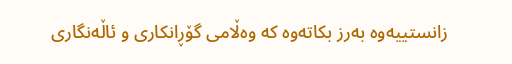زانستییەوە بەرز بکاتەوە کە وەڵامی گۆڕانکاری و ئاڵەنگاری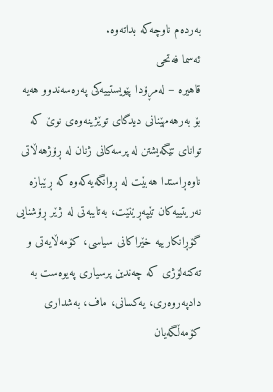بەردەم ناوچەکە بداتەوە.
ئەسما فەتحی
قاهیرە – لەمڕۆدا پێویستییەکی پەرەسەندوو هەیە بۆ بەرهەمهێنانی دیدگای توێژینەوەی نوێ کە توانای تێگەیشتن لە پرسەکانی ژنان لە ڕۆژهەڵاتی ناوەڕاستدا هەبێت لە ڕوانگەیەکەوە کە ڕێبازە نەریتییەکان تێپەڕێنێت، بەتایبەتی لە ژێر ڕۆشنایی گۆڕانکارییە خێراکانی سیاسی، کۆمەڵایەتی و تەکنەلۆژی کە چەندین پرسیاری پەیوەست بە دادپەروەری، یەکسانی، ماف، بەشداری کۆمەڵگەیان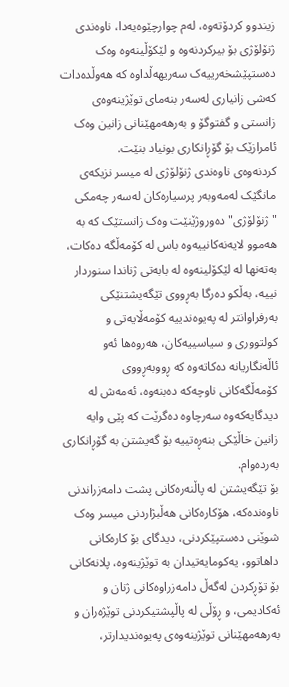زیندوو کردۆتەوە، لەم چوارچێوەیەدا، ناوەندی ژنۆلۆژی بۆ بیرکردنەوە و لێکۆڵینەوە وەک دەستپێشخەرییەک سەریهەڵداوە کە هەوڵدەدات کەشی زانیاری لەسەر بنەمای توێژینەوەی زانستی و گفتوگۆ و بەرهەمهێنانی زانین وەک ئامرازێک بۆ گۆڕانکاری بونیاد بنێت.
کردنەوەی ناوەندی ژنۆلۆژی لە میسر نزیکەی مانگێک لەمەوبەر پرسیارەکان لەسەر چەمکی "ژنۆلۆژی" دەوروژێنێت وەک زانستێک کە بە هەموو لایەنەکانییەوە باس لە کۆمەڵگە دەکات، بەتەنها لە لێکۆلینەوە لە بابەتی ژناندا سنوردار نییە، بەڵکو دەرگا بەڕووی تێگەیشتنێکی بەرفراوانتر لە پەیوەندییە کۆمەڵایەتی و کولتووری و سیاسییەکان، هەروەها ئەو ئاڵەنگاریانە دەکاتەوە کە ڕووبەڕووی کۆمەڵگەکانی ناوچەکە دەبنەوە، ئەمەش لە دیدگایەکەوە سەرچاوە دەگرێت کە پێی وایە زانین خاڵێکی بنەڕەتییە بۆ گەیشتن بە گۆڕانکاری بەردەوام.
بۆ تێگەیشتن لە پاڵنەرەکانی پشت دامەزراندنی ناوەندەکە، هۆکارەکانی هەڵبژاردنی میسر وەک شوێنی دەستپێکردنی، دیدگای بۆ کارەکانی داهاتوو، یەکومایەتیدان بە توێژینەوە، پلانەکانی بۆ تۆڕکردن لەگەڵ دامەزراوەکانی ژنان و ئەکادیمی، و ڕۆڵی لە پاڵپشتیکردنی توێژەران و بەرهەمهێنانی توێژینەوەی پەیوەندیدارتر،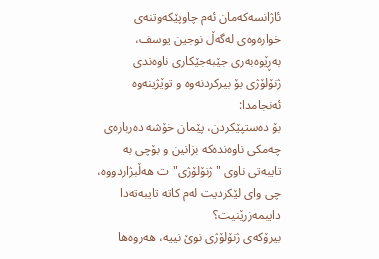ئاژانسەکەمان ئەم چاوپێکەوتنەی خوارەوەی لەگەڵ نوجین یوسف، بەڕێوەبەری جێبەجێکاری ناوەندی ژنۆلۆژی بۆ بیرکردنەوە و توێژینەوە ئەنجامدا:
بۆ دەستپێکردن، پێمان خۆشە دەربارەی چەمکی ناوەندەکە بزانین و بۆچی بە تایبەتی ناوی "ژنۆلۆژی"ت هەڵبژاردووە، چی وای لێکردیت لەم کاتە تایبەتەدا دایبمەزرێنیت؟
بیرۆکەی ژنۆلۆژی نوێ نییە، هەروەها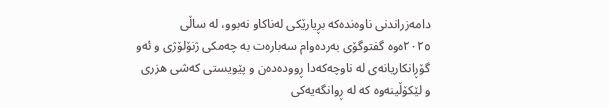دامەزراندنی ناوەندەکە بڕیارێکی لەناکاو نەبوو، لە ساڵی ٢٠٢٥ەوە گفتوگۆی بەردەوام سەبارەت بە چەمکی ژنۆلۆژی و ئەو گۆڕانکاریانەی لە ناوچەکەدا ڕوودەدەن و پێویستی کەشی هزری و لێکۆڵینەوە کە لە ڕوانگەیەکی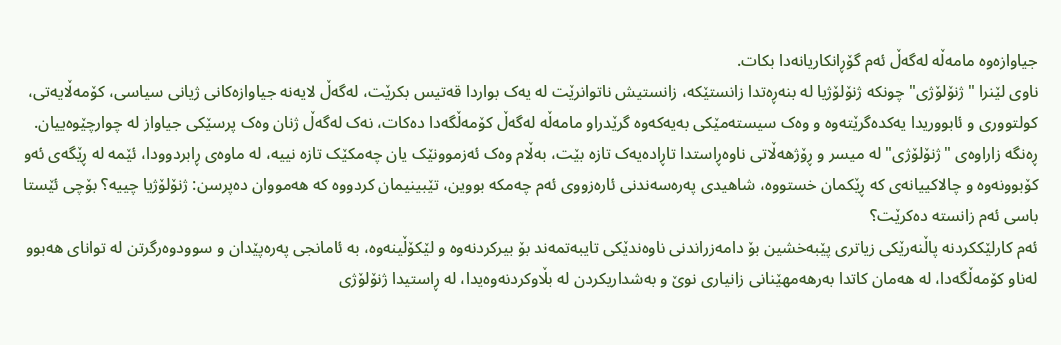جیاوازەوە مامەڵە لەگەڵ ئەم گۆڕانکاریانەدا بکات.
ناوی لێنرا "ژنۆلۆژی" چونکە ژنۆلۆژیا لە بنەڕەتدا زانستێکە، زانستیش ناتوانرێت لە یەک بواردا قەتیس بکرێت، لەگەڵ لایەنە جیاوازەکانی ژیانی سیاسی، کۆمەڵایەتی، کولتووری و ئابووریدا یەکدەگرێتەوە و وەک سیستەمێکی بەیەکەوە گرێدراو مامەڵە لەگەڵ کۆمەڵگەدا دەکات، نەک لەگەڵ ژنان وەک پرسێکی جیاواز لە چوارچێوەییان.
ڕەنگە زاراوەی "ژنۆلۆژی" لە میسر و ڕۆژهەڵاتی ناوەڕاستدا تاڕادەیەک تازە بێت، بەڵام وەک ئەزموونێک یان چەمکێک تازە نییە، لە ماوەی ڕابردوودا، ئێمە لە ڕێگەی ئەو کۆبوونەوە و چالاکییانەی کە ڕێکمان خستووە، شاهیدی پەرەسەندنی ئارەزووی ئەم چەمکە بووین، تێبینیمان کردووە کە هەمووان دەپرسن: ژنۆلۆژیا چییە؟ بۆچی ئێستا باسی ئەم زانستە دەکرێت؟
ئەم کارلێککردنە پاڵنەرێکی زیاتری پێبەخشین بۆ دامەزراندنی ناوەندێکی تایبەتمەند بۆ بیرکردنەوە و لێکۆڵینەوە، بە ئامانجی پەرەپێدان و سوودوەرگرتن لە توانای هەبوو لەناو کۆمەڵگەدا، لە هەمان کاتدا بەرهەمهێنانی زانیاری نوێ و بەشداریکردن لە بڵاوکردنەوەیدا، لە ڕاستیدا ژنۆلۆژی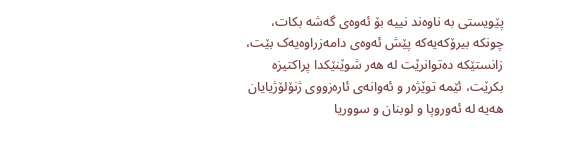پێویستی بە ناوەند نییە بۆ ئەوەی گەشە بکات، چونکە بیرۆکەیەکە پێش ئەوەی دامەزراوەیەک بێت، زانستێکە دەتوانرێت لە هەر شوێنێکدا پراکتیزە بکرێت، ئێمە توێژەر و ئەوانەی ئارەزووی ژنۆلۆژیایان هەیە لە ئەوروپا و لوبنان و سووریا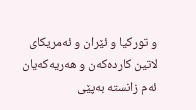و تورکیا و ئێران و ئەمریکای لاتین کاردەکەن و هەریەکەیان ئەم زانستە بەپێی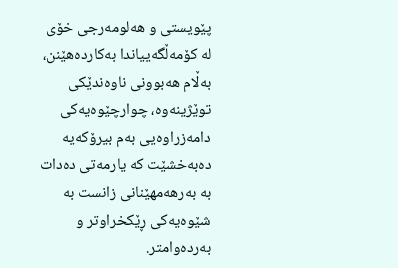پێویستی و هەلومەرجی خۆی لە کۆمەڵگەییاندا بەکاردەهێنن، بەڵام هەبوونی ناوەندێکی توێژینەوە، چوارچێوەیەکی دامەزراوەیی بەم بیرۆکەیە دەبەخشێت کە یارمەتی دەدات بە بەرهەمهێنانی زانست بە شێوەیەکی ڕێکخراوتر و بەردەوامتر.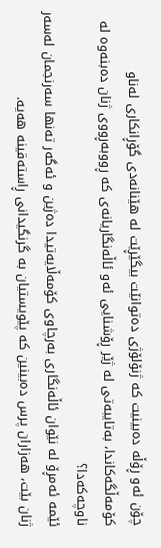چۆن ئەو ڕۆڵە دەبینیت کە ژنۆلۆژی دەتوانێت بیگێڕێت لە هێنانەدی گۆڕانکاری لەناو کۆمەڵگەکاندا، بەتایبەتی لە ژێر ڕۆشنایی ئەو ئاڵەنگاریانەی کە ڕووبەڕووی ژنان دەبنەوە لە ناوچەکەدا؟
ئێمە ئەمڕۆ لە نێوان ئاڵەنگاری بەرچاوی کۆمەڵایەتیدا دەژین و ئەگەر تەنها سەرنجمان لەسەر ژنان بێت، هەزاران پرس دەبینین کە پێویستیان بە گرنگیدانی ڕاستەقینە هەیە.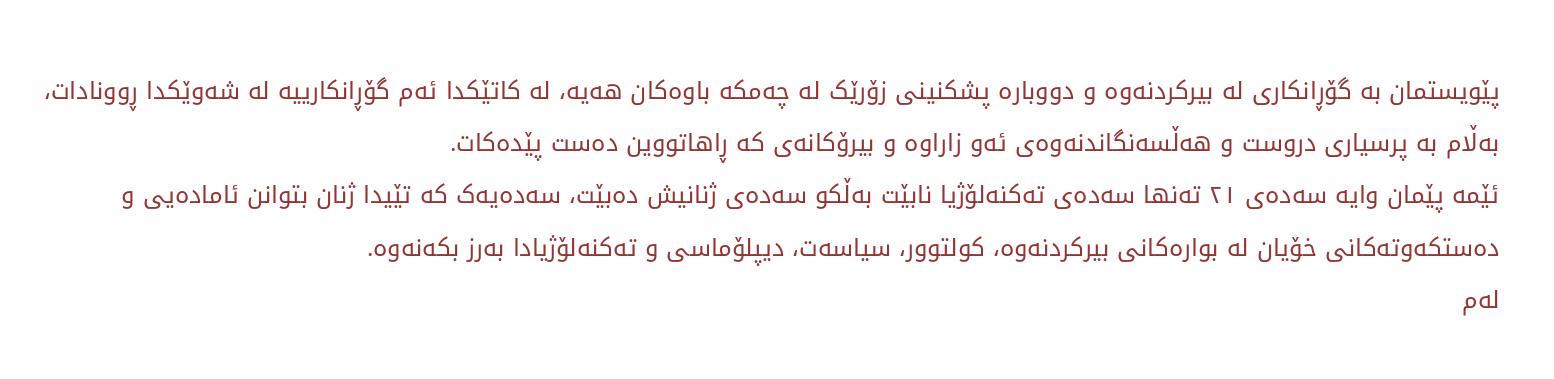پێویستمان بە گۆڕانکاری لە بیرکردنەوە و دووبارە پشکنینی زۆرێک لە چەمکە باوەکان هەیە، لە کاتێکدا ئەم گۆڕانکارییە لە شەوێکدا ڕوونادات، بەڵام بە پرسیاری دروست و هەڵسەنگاندنەوەی ئەو زاراوە و بیرۆکانەی کە ڕاهاتووین دەست پێدەکات.
ئێمە پێمان وایە سەدەی ٢١ تەنها سەدەی تەکنەلۆژیا نابێت بەڵکو سەدەی ژنانیش دەبێت، سەدەیەک کە تێیدا ژنان بتوانن ئامادەیی و دەستکەوتەکانی خۆیان لە بوارەکانی بیرکردنەوە، کولتوور، سیاسەت، دیپلۆماسی و تەکنەلۆژیادا بەرز بکەنەوە.
لەم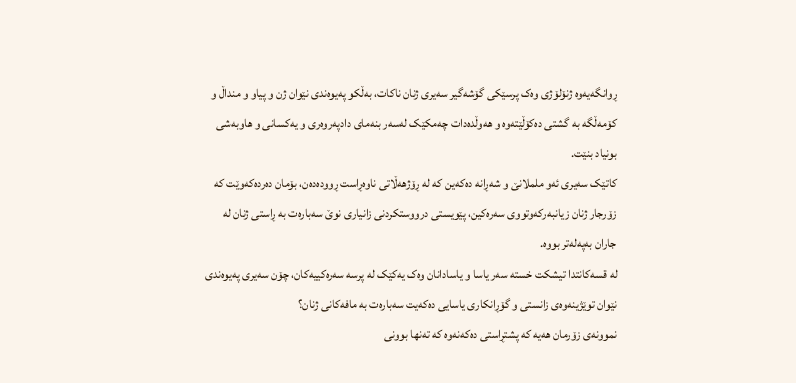ڕوانگەیەوە ژنۆلۆژی وەک پرسێکی گۆشەگیر سەیری ژنان ناکات، بەڵکو پەیوەندی نێوان ژن و پیاو و منداڵ و کۆمەڵگە بە گشتی دەکۆڵێتەوە و هەوڵدەدات چەمکێک لەسەر بنەمای دادپەروەری و یەکسانی و هاوبەشی بونیاد بنێت.
کاتێک سەیری ئەو ململانێ و شەڕانە دەکەین کە لە ڕۆژهەڵاتی ناوەڕاست ڕوودەدەن، بۆمان دەردەکەوێت کە زۆرجار ژنان زیانبەرکەوتووی سەرەکین، پێویستی درووستکردنی زانیاری نوێ سەبارەت بە ڕاستی ژنان لە جاران بەپەلەتر بووە.
لە قسەکانتدا تیشکت خستە سەر یاسا و یاسادانان وەک یەکێک لە پرسە سەرەکییەکان، چۆن سەیری پەیوەندی نێوان توێژینەوەی زانستی و گۆڕانکاری یاسایی دەکەیت سەبارەت بە مافەکانی ژنان؟
نموونەی زۆرمان هەیە کە پشتڕاستی دەکەنەوە کە تەنها بوونی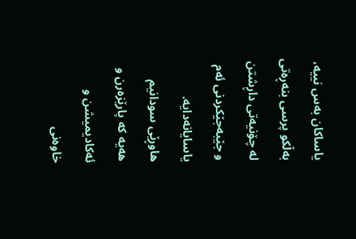یاساکان بەس نییە، بەڵکو پرسی بنەڕەتی لە چۆنیەتی داڕشتن و جێبەجێکردنی ئەم یاسایانەدایە.
هاوڕێی سودانیم هەیە کە پارێزەرن و ئەکادیمیشن و خاوەنی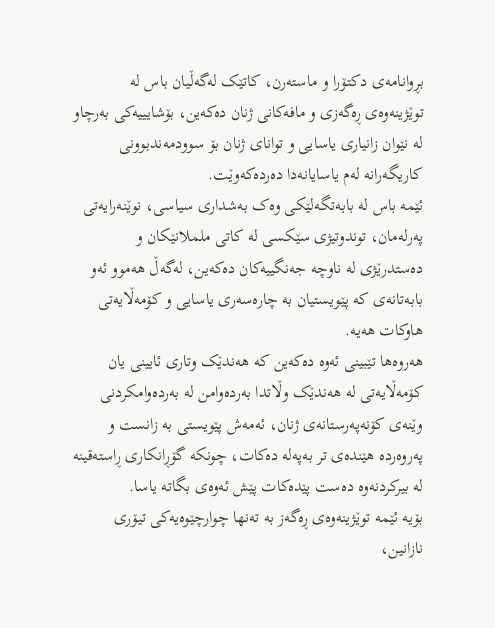بڕوانامەی دکتۆرا و ماستەرن، کاتێک لەگەڵیان باس لە توێژینەوەی ڕەگەزی و مافەکانی ژنان دەکەین، بۆشایییەکی بەرچاو لە نێوان زانیاری یاسایی و توانای ژنان بۆ سوودمەندبوونی کاریگەرانە لەم یاسایانەدا دەردەکەوێت.
ئێمە باس لە بابەتگەلێکی وەک بەشداری سیاسی، نوێنەرایەتی پەرلەمان، توندوتیژی سێکسی لە کاتی ململانێکان و دەستدرێژی لە ناوچە جەنگییەکان دەکەین، لەگەڵ هەموو ئەو بابەتانەی کە پێویستیان بە چارەسەری یاسایی و کۆمەڵایەتی هاوکات هەیە.
هەروەها تێبینی ئەوە دەکەین کە هەندێک وتاری ئایینی یان کۆمەڵایەتی لە هەندێک وڵاتدا بەردەوامن لە بەردەوامکردنی وێنەی کۆنەپەرستانەی ژنان، ئەمەش پێویستی بە زانست و پەروەردە هێندەی تر بەپەلە دەکات، چونکە گۆڕانکاری ڕاستەقینە لە بیرکردنەوە دەست پێدەکات پێش ئەوەی بگاتە یاسا.
بۆیە ئێمە توێژینەوەی ڕەگەز بە تەنها چوارچێوەیەکی تیۆری نازانین،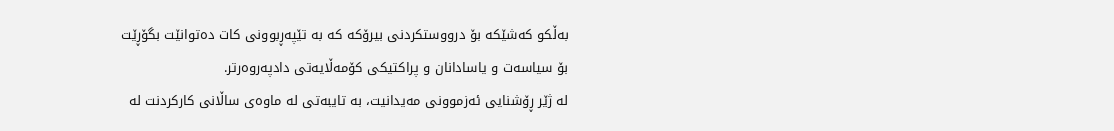بەڵکو کەشێکە بۆ درووستکردنی بیرۆکە کە بە تێپەڕبوونی کات دەتوانێت بگۆڕێت بۆ سیاسەت و یاسادانان و پراکتیکی کۆمەڵایەتی دادپەروەرتر.
لە ژێر ڕۆشنایی ئەزموونی مەیدانیت، بە تایبەتی لە ماوەی ساڵانی کارکردنت لە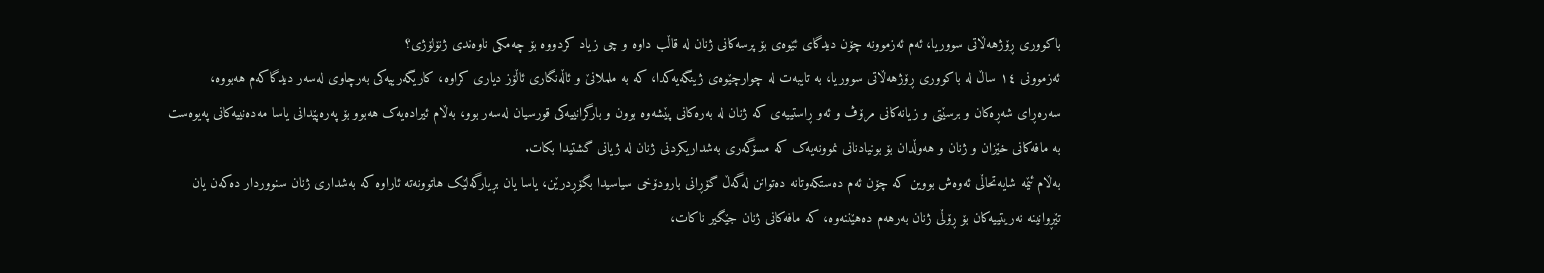باکووری ڕۆژهەڵاتی سووریا، ئەم ئەزموونە چۆن دیدگای ئێوەی بۆ پرسەکانی ژنان لە قاڵب داوە و چی زیاد کردووە بۆ چەمکی ناوەندی ژنۆلۆژی؟
ئەزموونی ١٤ ساڵ لە باکووری ڕۆژهەڵاتی سووریا، بە تایبەت لە چوارچێوەی ژینگەیەکدا، کە بە ململانێ و ئاڵەنگاری ئاڵۆز دیاری کراوە، کاریگەرییەکی بەرچاوی لەسەر دیدگاکەم هەبووە، سەرەڕای شەڕەکان و برسێتی و زیانەکانی مرۆڤ و ئەو ڕاستییەی کە ژنان لە بەرەکانی پێشەوە بوون و بارگرانییەکی قورسیان لەسەر بوو، بەڵام ئیرادەیەک هەبوو بۆ پەرەپێدانی یاسا مەدەنییەکانی پەیوەست بە مافەکانی خێزان و ژنان و هەوڵدان بۆ بونیادنانی نموونەیەک کە مسۆگەری بەشداریکردنی ژنان لە ژیانی گشتیدا بکات.
بەڵام ئێمە شایەتحاڵی ئەوەش بووین کە چۆن ئەم دەستکەوتانە دەتوانن لەگەڵ گۆڕانی بارودۆخی سیاسیدا بگۆڕدرێن، یاسا یان بڕیارگەلێک هاتوونەتە ئاراوە کە بەشداری ژنان سنووردار دەکەن یان تێڕوانینە نەریتییەکان بۆ ڕۆڵی ژنان بەرهەم دەهێننەوە، کە مافەکانی ژنان جێگیر ناکات،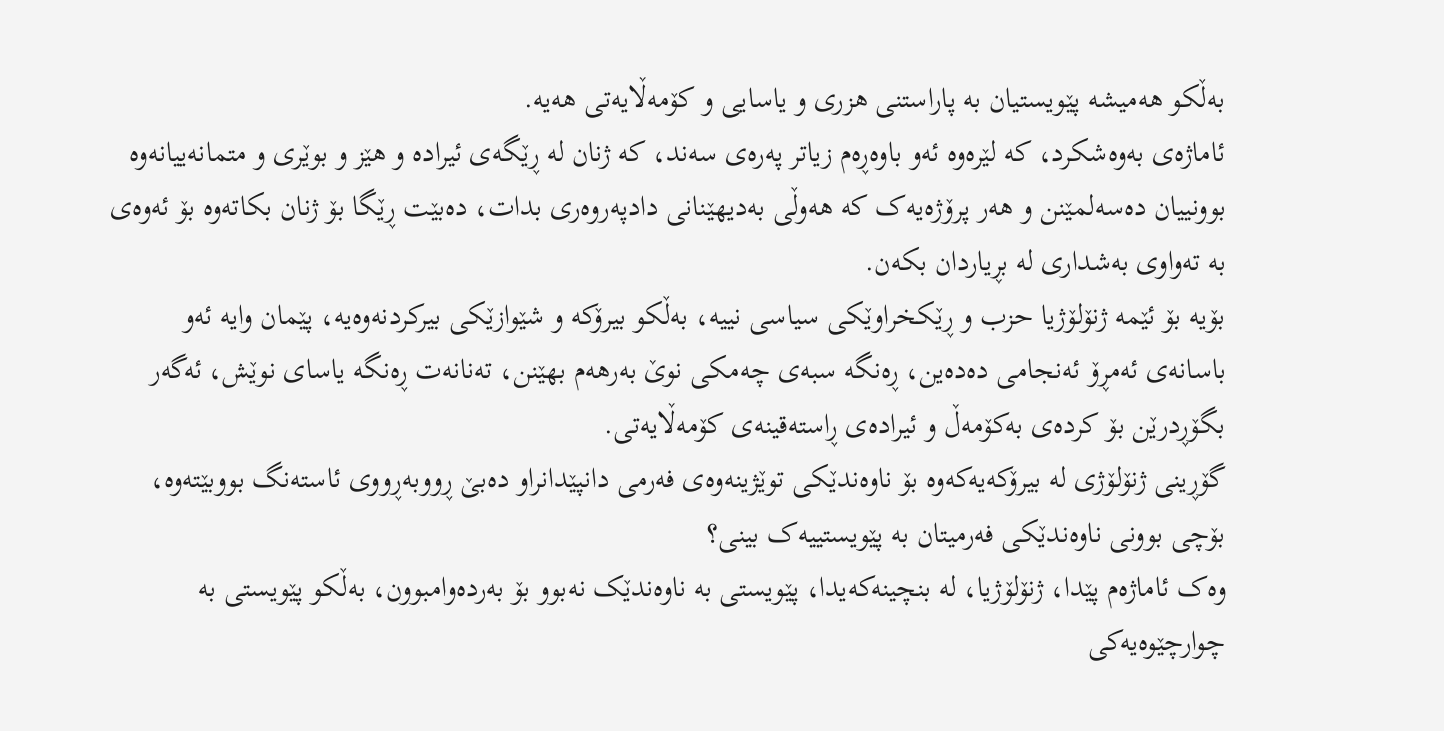بەڵکو هەمیشە پێویستیان بە پاراستنی هزری و یاسایی و کۆمەڵایەتی هەیە.
ئاماژەی بەوەشکرد، کە لێرەوە ئەو باوەڕەم زیاتر پەرەی سەند، کە ژنان لە ڕێگەی ئیرادە و هێز و بوێری و متمانەییانەوە بوونییان دەسەلمێنن و هەر پرۆژەیەک کە هەوڵی بەدیهێنانی دادپەروەری بدات، دەبێت ڕێگا بۆ ژنان بکاتەوە بۆ ئەوەی بە تەواوی بەشداری لە بڕیاردان بکەن.
بۆیە بۆ ئێمە ژنۆلۆژیا حزب و ڕێکخراوێکی سیاسی نییە، بەڵکو بیرۆکە و شێوازێکی بیرکردنەوەیە، پێمان وایە ئەو باسانەی ئەمڕۆ ئەنجامی دەدەین، ڕەنگە سبەی چەمکی نوێ بەرهەم بهێنن، تەنانەت ڕەنگە یاسای نوێش، ئەگەر بگۆڕدرێن بۆ کردەی بەکۆمەڵ و ئیرادەی ڕاستەقینەی کۆمەڵایەتی.
گۆڕینی ژنۆلۆژی لە بیرۆکەیەکەوە بۆ ناوەندێکی توێژینەوەی فەرمی دانپێدانراو دەبێ ڕووبەڕووی ئاستەنگ بووبێتەوە، بۆچی بوونی ناوەندێکی فەرمیتان بە پێویستییەک بینی؟
وەک ئاماژەم پێدا، ژنۆلۆژیا، لە بنچینەکەیدا، پێویستی بە ناوەندێک نەبوو بۆ بەردەوامبوون، بەڵکو پێویستی بە چوارچێوەیەکی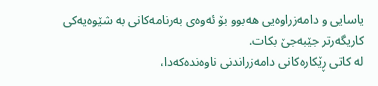یاسایی و دامەزراوەیی هەبوو بۆ ئەوەی بەرنامەکانی بە شێوەیەکی کاریگەرتر جێبەجێ بکات.
لە کاتی ڕێکارەکانی دامەزراندنی ناوەندەکەدا،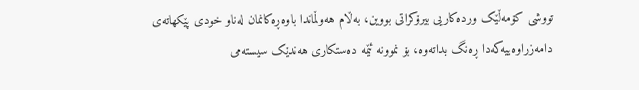تووشی کۆمەڵێک وردەکاریی بیرۆکراتی بووین، بەڵام هەوڵماندا باوەڕەکانمان لەناو خودی پێکهاتەی دامەزراوەییەکەدا ڕەنگ بداتەوە، بۆ نموونە ئێمە دەستکاری هەندێک سیستەمی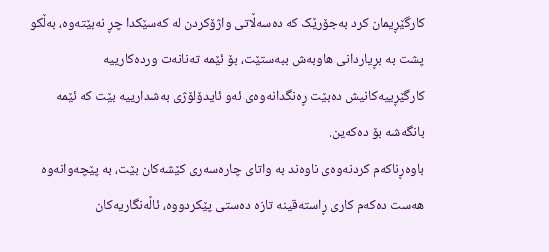کارگێڕیمان کرد بەجۆرێک کە دەسەڵاتی واژۆکردن لە کەسێکدا چڕ نەبێتەوە، بەڵکو پشت بە بڕیاردانی هاوبەش ببەستێت، بۆ ئێمە تەنانەت وردەکارییە کارگێڕییەکانیش دەبێت ڕەنگدانەوەی ئەو ئایدۆلۆژی بەشدارییە بێت کە ئێمە بانگەشە بۆ دەکەین.
باوەڕناکەم کردنەوەی ناوەند بە واتای چارەسەری کێشەکان بێت، بە پێچەوانەوە هەست دەکەم کاری ڕاستەقینە تازە دەستی پێکردووە، ئاڵەنگاریەکان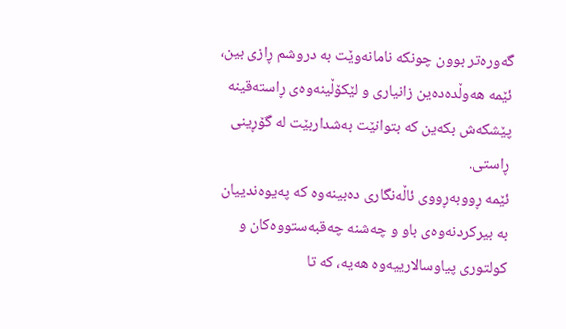گەورەتر بوون چونکە نامانەوێت بە دروشم ڕازی بین، ئێمە هەوڵدەدەین زانیاری و لێکۆڵینەوەی ڕاستەقینە پێشکەش بکەین کە بتوانێت بەشداربێت لە گۆڕینی ڕاستی.
ئێمە ڕووبەڕووی ئاڵەنگاری دەبینەوە کە پەیوەندییان بە بیرکردنەوەی باو و چەشنە چەقبەستووەکان و کولتوری پیاوسالارییەوە هەیە، کە تا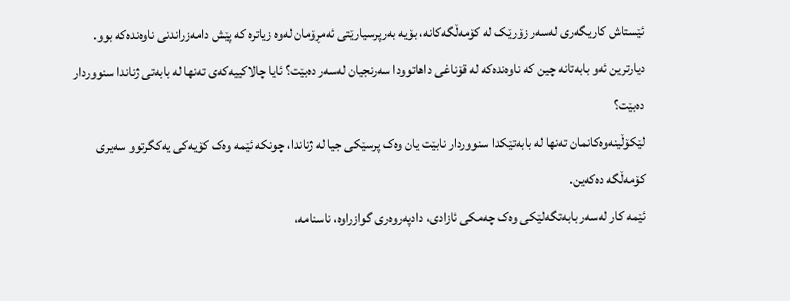ئێستاش کاریگەری لەسەر زۆرێک لە کۆمەڵگەکانە، بۆیە بەرپرسیارێتی ئەمڕۆمان لەوە زیاترە کە پێش دامەزراندنی ناوەندەکە بوو.
دیارترین ئەو بابەتانە چین کە ناوەندەکە لە قۆناغی داهاتوودا سەرنجیان لەسەر دەبێت؟ ئایا چالاکییەکەی تەنها لە بابەتی ژناندا سنووردار دەبێت؟
لێکۆڵینەوەکانمان تەنها لە بابەتێکدا سنووردار نابێت یان وەک پرسێکی جیا لە ژناندا، چونکە ئێمە وەک کۆیەکی یەکگرتوو سەیری کۆمەڵگە دەکەین.
ئێمە کار لەسەر بابەتگەلێکی وەک چەمکی ئازادی، دادپەروەری گوازراوە، ناسنامە،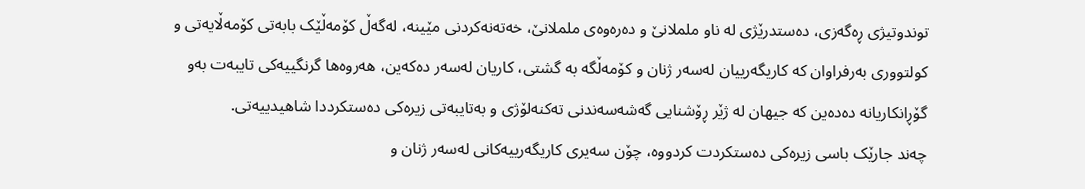توندوتیژی ڕەگەزی، دەستدرێژی لە ناو ململانێ و دەرەوەی ململانێ، خەتەنەکردنی مێینە، لەگەڵ کۆمەڵێک بابەتی کۆمەڵایەتی و کولتووری بەرفراوان کە کاریگەرییان لەسەر ژنان و کۆمەڵگە بە گشتی، کاریان لەسەر دەکەین، هەروەها گرنگییەکی تایبەت بەو گۆڕانکاریانە دەدەین کە جیهان لە ژێر ڕۆشنایی گەشەسەندنی تەکنەلۆژی و بەتایبەتی زیرەکی دەستکرددا شاهیدییەتی.
چەند جارێک باسی زیرەکی دەستکردت کردووە، چۆن سەیری کاریگەرییەکانی لەسەر ژنان و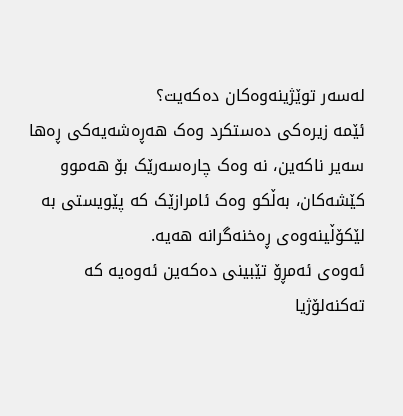لەسەر توێژینەوەکان دەکەیت؟
ئێمە زیرەکی دەستکرد وەک هەڕەشەیەکی ڕەها سەیر ناکەین، نە وەک چارەسەرێک بۆ هەموو کێشەکان، بەڵکو وەک ئامرازێک کە پێویستی بە لێکۆڵینەوەی ڕەخنەگرانە هەیە.
ئەوەی ئەمڕۆ تێبینی دەکەین ئەوەیە کە تەکنەلۆژیا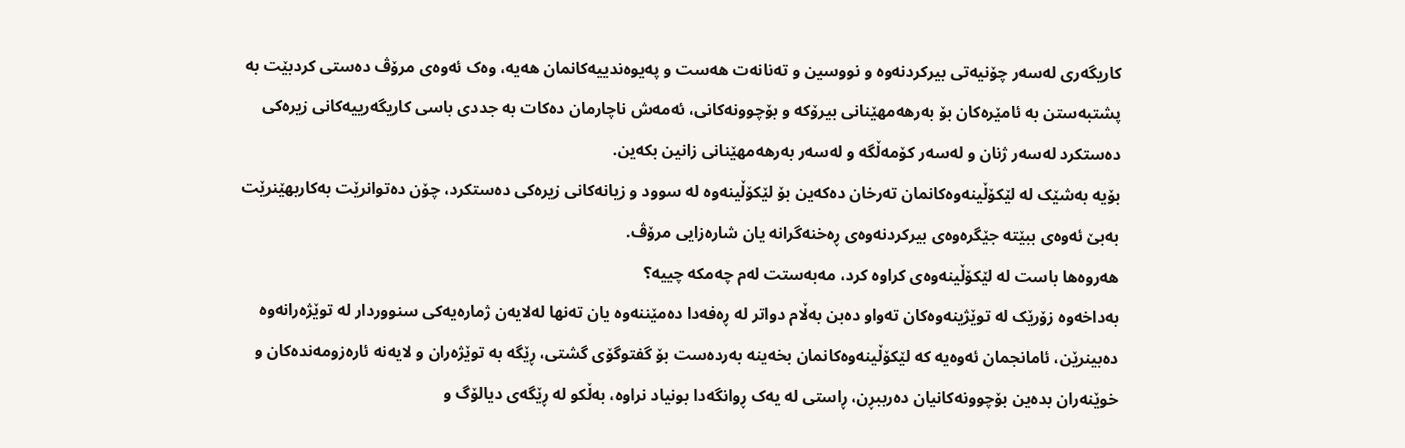کاریگەری لەسەر چۆنیەتی بیرکردنەوە و نووسین و تەنانەت هەست و پەیوەندییەکانمان هەیە، وەک ئەوەی مرۆڤ دەستی کردبێت بە پشتبەستن بە ئامێرەکان بۆ بەرهەمهێنانی بیرۆکە و بۆچوونەکانی، ئەمەش ناچارمان دەکات بە جددی باسی کاریگەرییەکانی زیرەکی دەستکرد لەسەر ژنان و لەسەر کۆمەڵگە و لەسەر بەرهەمهێنانی زانین بکەین.
بۆیە بەشێک لە لێکۆڵینەوەکانمان تەرخان دەکەین بۆ لێکۆڵینەوە لە سوود و زیانەکانی زیرەکی دەستکرد، چۆن دەتوانرێت بەکاربهێنرێت بەبێ ئەوەی ببێتە جێگرەوەی بیرکردنەوەی ڕەخنەگرانە یان شارەزایی مرۆڤ.
هەروەها باست لە لێکۆڵینەوەی کراوە کرد، مەبەستت لەم چەمکە چییە؟
بەداخەوە زۆرێک لە توێژینەوەکان تەواو دەبن بەڵام دواتر لە ڕەفەدا دەمێننەوە یان تەنها لەلایەن ژمارەیەکی سنووردار لە توێژەرانەوە دەبینرێن، ئامانجمان ئەوەیە کە لێکۆڵینەوەکانمان بخەینە بەردەست بۆ گفتوگۆی گشتی، ڕێگە بە توێژەران و لایەنە ئارەزومەندەکان و خوێنەران بدەین بۆچوونەکانیان دەرببڕن، ڕاستی لە یەک ڕوانگەدا بونیاد نراوە، بەڵکو لە ڕێگەی دیالۆگ و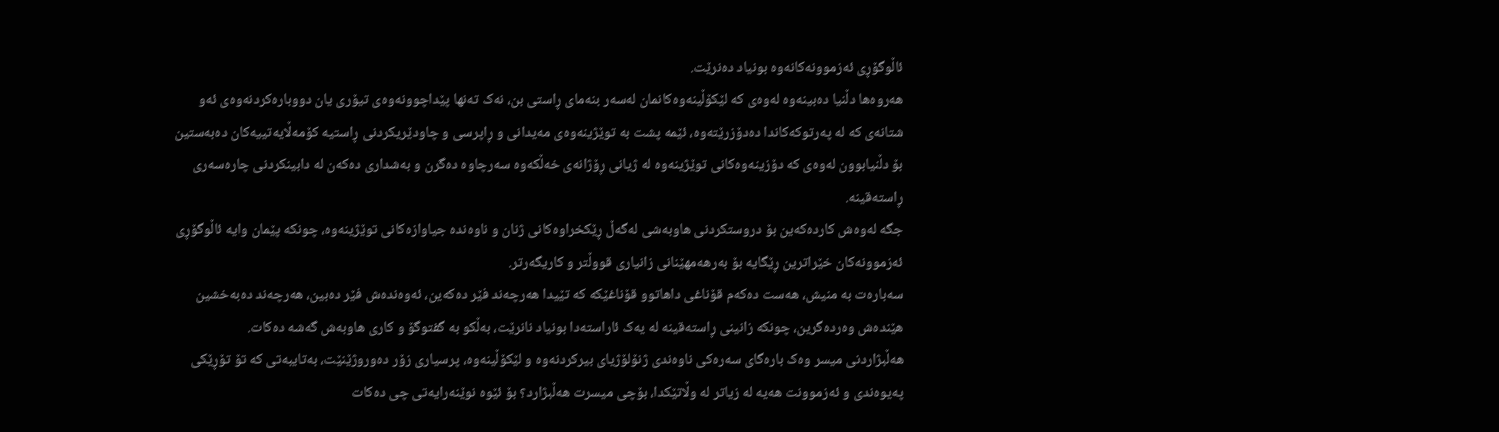ئاڵوگۆڕی ئەزموونەکانەوە بونیاد دەنرێت.
هەروەها دڵنیا دەبینەوە لەوەی کە لێکۆڵینەوەکانمان لەسەر بنەمای ڕاستی بن، نەک تەنها پێداچوونەوەی تیۆری یان دووبارەکردنەوەی ئەو شتانەی کە لە پەرتوکەکاندا دەدۆزرێتەوە، ئێمە پشت بە توێژینەوەی مەیدانی و ڕاپرسی و چاودێریکردنی ڕاستیە کۆمەڵایەتییەکان دەبەستین بۆ دڵنیابوون لەوەی کە دۆزینەوەکانی توێژینەوە لە ژیانی ڕۆژانەی خەڵکەوە سەرچاوە دەگرن و بەشداری دەکەن لە دابینکردنی چارەسەری ڕاستەقینە.
جگە لەوەش کاردەکەین بۆ دروستکردنی هاوبەشی لەگەڵ ڕێکخراوەکانی ژنان و ناوەندە جیاوازەکانی توێژینەوە، چونکە پێمان وایە ئاڵوگۆڕی ئەزموونەکان خێراترین ڕێگایە بۆ بەرهەمهێنانی زانیاری قووڵتر و کاریگەرتر.
سەبارەت بە منیش، هەست دەکەم قۆناغی داهاتوو قۆناغێکە کە تێیدا هەرچەند فێر دەکەین، ئەوەندەش فێر دەبین، هەرچەند دەبەخشین هێندەش وەردەگرین، چونکە زانینی ڕاستەقینە لە یەک ئاراستەدا بونیاد نانرێت، بەڵکو بە گفتوگۆ و کاری هاوبەش گەشە دەکات.
هەڵبژاردنی میسر وەک بارەگای سەرەکی ناوەندی ژنۆلۆژیای بیرکردنەوە و لێکۆڵینەوە، پرسیاری زۆر دەوروژێنێت، بەتایبەتی کە تۆ تۆڕێکی پەیوەندی و ئەزموونت هەیە لە زیاتر لە وڵاتێکدا، بۆچی میسرت هەڵبژارد؟ بۆ ئێوە نوێنەرایەتی چی دەکات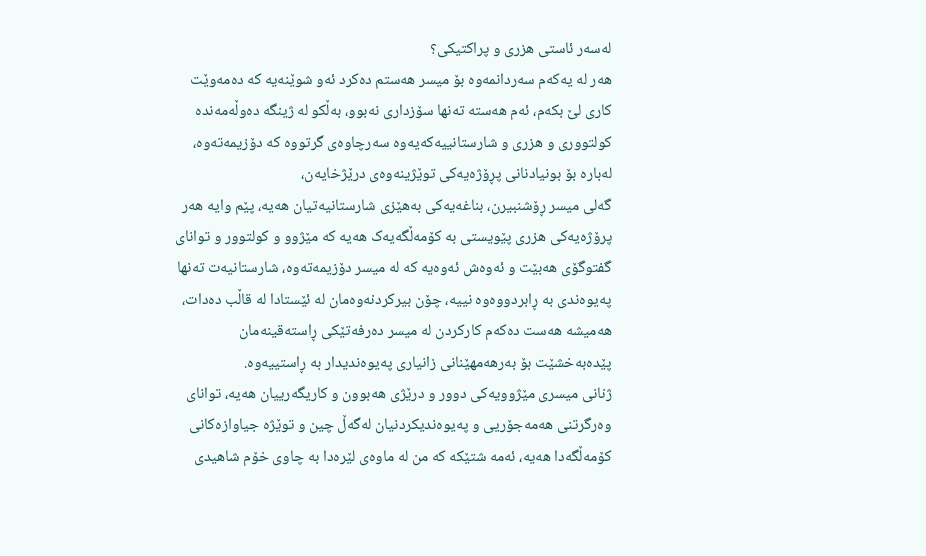لەسەر ئاستی هزری و پراکتیکی؟
هەر لە یەکەم سەردانمەوە بۆ میسر هەستم دەکرد ئەو شوێنەیە کە دەمەوێت کاری لێ بکەم، ئەم هەستە تەنها سۆزداری نەبوو، بەڵکو لە ژینگە دەوڵەمەندە کولتووری و هزری و شارستانییەکەیەوە سەرچاوەی گرتووە کە دۆزیمەتەوە، لەبارە بۆ بونیادنانی پڕۆژەیەکی توێژینەوەی درێژخایەن،
گەلی میسر ڕۆشنبیرن، بناغەیەکی بەهێزی شارستانیەتیان هەیە، پێم وایە هەر پرۆژەیەکی هزری پێویستی بە کۆمەڵگەیەک هەیە کە مێژوو و کولتوور و توانای گفتوگۆی هەبێت و ئەوەش ئەوەیە کە لە میسر دۆزیمەتەوە، شارستانیەت تەنها پەیوەندی بە ڕابردووەوە نییە، چۆن بیرکردنەوەمان لە ئێستادا لە قاڵب دەدات، هەمیشە هەست دەکەم کارکردن لە میسر دەرفەتێکی ڕاستەقینەمان پێدەبەخشێت بۆ بەرهەمهێنانی زانیاری پەیوەندیدار بە ڕاستییەوە.
ژنانی میسری مێژوویەکی دوور و درێژی هەبوون و کاریگەرییان هەیە، توانای وەرگرتنی هەمەجۆریی و پەیوەندیکردنیان لەگەڵ چین و توێژە جیاوازەکانی کۆمەڵگەدا هەیە، ئەمە شتێکە کە من لە ماوەی لێرەدا بە چاوی خۆم شاهیدی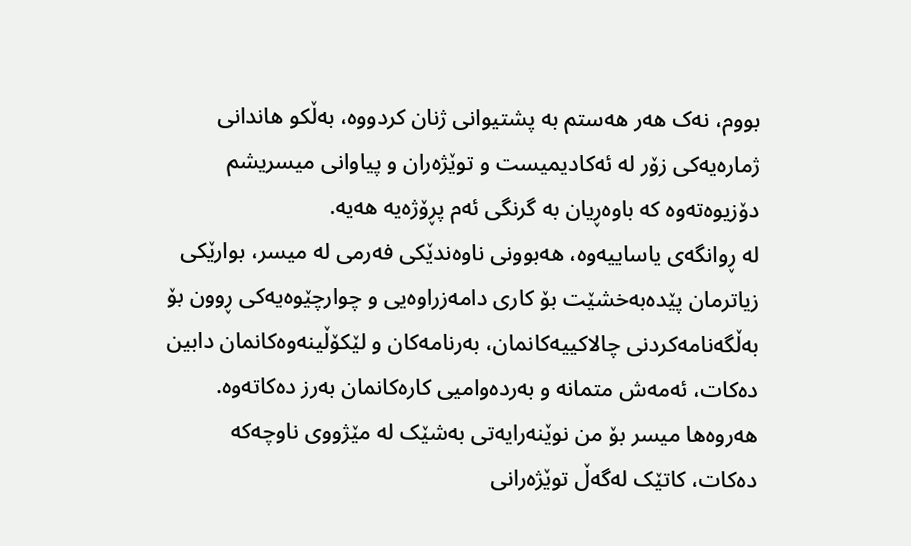بووم، نەک هەر هەستم بە پشتیوانی ژنان کردووە، بەڵکو هاندانی ژمارەیەکی زۆر لە ئەکادیمیست و توێژەران و پیاوانی میسریشم دۆزیوەتەوە کە باوەڕیان بە گرنگی ئەم پڕۆژەیە هەیە.
لە ڕوانگەی یاساییەوە، هەبوونی ناوەندێکی فەرمی لە میسر، بوارێکی زیاترمان پێدەبەخشێت بۆ کاری دامەزراوەیی و چوارچێوەیەکی ڕوون بۆ بەڵگەنامەکردنی چالاکییەکانمان، بەرنامەکان و لێکۆڵینەوەکانمان دابین دەکات، ئەمەش متمانە و بەردەوامیی کارەکانمان بەرز دەکاتەوە.
هەروەها میسر بۆ من نوێنەرایەتی بەشێک لە مێژووی ناوچەکە دەکات، کاتێک لەگەڵ توێژەرانی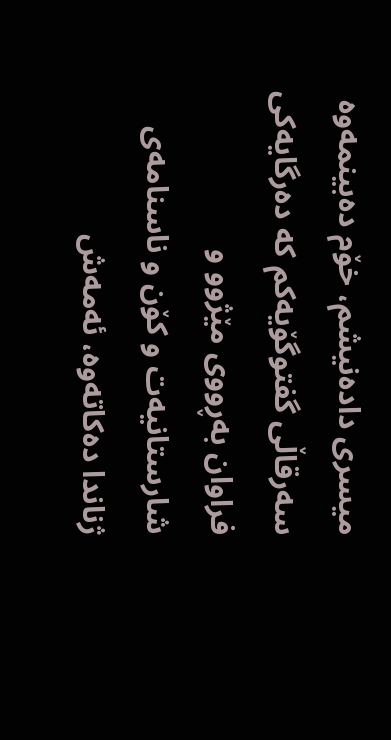میسری دادەنیشم، خۆم دەبینمەوە سەرقاڵی گفتوگۆیەکم کە دەرگایەکی فراوان بەڕووی مێژوو و شارستانیەت و کۆن و ناسنامەی ژناندا دەکاتەوە، ئەمەش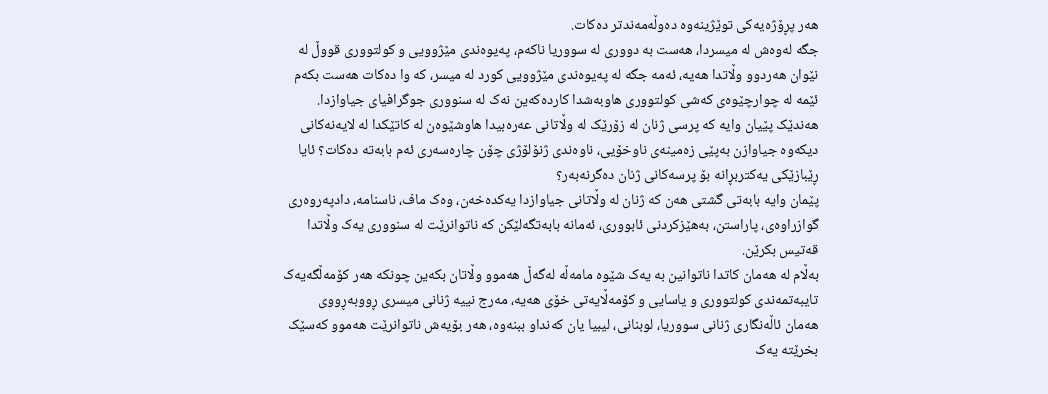هەر پڕۆژەیەکی توێژینەوە دەوڵەمەندتر دەکات.
جگە لەوەش لە میسردا، هەست بە دووری لە سووریا ناکەم، پەیوەندی مێژوویی و کولتووری قووڵ لە نێوان هەردوو وڵاتدا هەیە، ئەمە جگە لە پەیوەندی مێژوویی کورد لە میسر، کە وا دەکات هەست بکەم ئێمە لە چوارچێوەی کەشی کولتووری هاوبەشدا کاردەکەین نەک لە سنووری جوگرافیای جیاوازدا.
هەندێک پێیان وایە کە پرسی ژنان لە زۆرێک لە وڵاتانی عەرەبیدا هاوشێوەن لە کاتێکدا لە لایەنەکانی دیکەوە جیاوازن بەپێی زەمینەی ناوخۆیی، ناوەندی ژنۆلۆژی چۆن چارەسەری ئەم بابەتە دەکات؟ ئایا ڕێبازێکی یەکتربڕانە بۆ پرسەکانی ژنان دەگرنەبەر؟
پێمان وایە بابەتی گشتی هەن کە ژنان لە وڵاتانی جیاوازدا یەکدەخەن، وەک ماف، ناسنامە، دادپەروەری گوازراوەی، پاراستن، بەهێزکردنی ئابووری، ئەمانە بابەتگەلێکن کە ناتوانرێت لە سنووری یەک وڵاتدا قەتیس بکرێن.
بەڵام لە هەمان کاتدا ناتوانین بە یەک شێوە مامەڵە لەگەڵ هەموو وڵاتان بکەین چونکە هەر کۆمەڵگەیەک تایبەتمەندی کولتووری و یاسایی و کۆمەڵایەتی خۆی هەیە، مەرج نییە ژنانی میسری ڕووبەڕووی هەمان ئاڵەنگاری ژنانی سووریا، لوبنانی، لیبیا یان کەنداو ببنەوە، هەر بۆیەش ناتوانرێت هەموو کەسێک بخرێتە یەک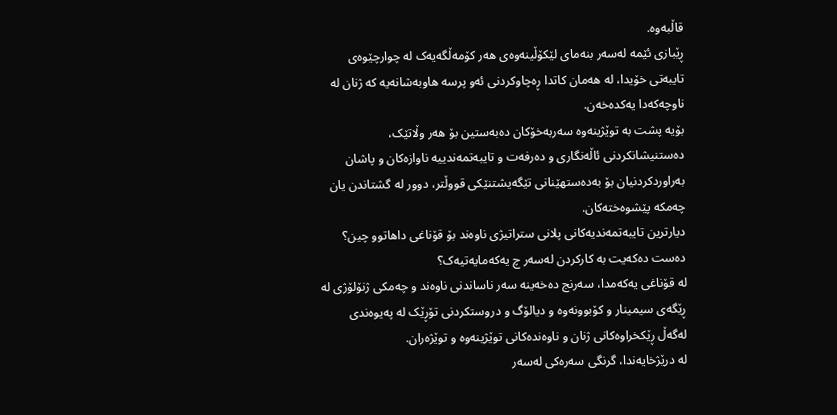قاڵبەوە.
ڕێبازی ئێمە لەسەر بنەمای لێکۆڵینەوەی هەر کۆمەڵگەیەک لە چوارچێوەی تایبەتی خۆیدا، لە هەمان کاتدا ڕەچاوکردنی ئەو پرسە هاوبەشانەیە کە ژنان لە ناوچەکەدا یەکدەخەن.
بۆیە پشت بە توێژینەوە سەربەخۆکان دەبەستین بۆ هەر وڵاتێک، دەستنیشانکردنی ئاڵەنگاری و دەرفەت و تایبەتمەندییە ناوازەکان و پاشان بەراوردکردنیان بۆ بەدەستهێنانی تێگەیشتنێکی قووڵتر، دوور لە گشتاندن یان چەمکە پێشوەختەکان.
دیارترین تایبەتمەندیەکانی پلانی ستراتیژی ناوەند بۆ قۆناغی داهاتوو چین؟ دەست دەکەیت بە کارکردن لەسەر چ یەکەمایەتیەک؟
لە قۆناغی یەکەمدا، سەرنج دەخەینە سەر ناساندنی ناوەند و چەمکی ژنۆلۆژی لە ڕێگەی سیمینار و کۆبوونەوە و دیالۆگ و دروستکردنی تۆڕێک لە پەیوەندی لەگەڵ ڕێکخراوەکانی ژنان و ناوەندەکانی توێژینەوە و توێژەران.
لە درێژخایەندا، گرنگی سەرەکی لەسەر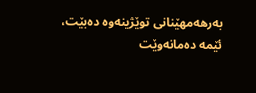بەرهەمهێنانی توێژینەوە دەبێت، ئێمە دەمانەوێت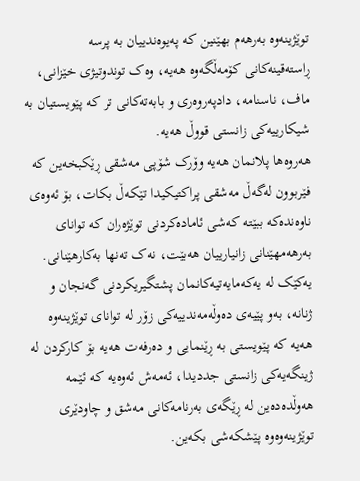توێژینەوە بەرهەم بهێنین کە پەیوەندییان بە پرسە ڕاستەقینەکانی کۆمەڵگەوە هەیە، وەک توندوتیژی خێزانی، ماف، ناسنامە، دادپەروەری و بابەتەکانی تر کە پێویستیان بە شیکارییەکی زانستی قووڵ هەیە.
هەروەها پلانمان هەیە وۆرک شۆپی مەشقی ڕێکبخەین کە فێربوون لەگەڵ مەشقی پراکتیکیدا تێکەڵ بکات، بۆ ئەوەی ناوەندەکە ببێتە کەشی ئامادەکردنی توێژەران کە توانای بەرهەمهێنانی زانیارییان هەبێت، نەک تەنها بەکارهێنانی.
یەکێک لە یەکەمایەتیەکانمان پشتگیریکردنی گەنجان و ژنانە، بەو پێیەی دەوڵەمەندییەکی زۆر لە توانای توێژینەوە هەیە کە پێویستی بە ڕێنمایی و دەرفەت هەیە بۆ کارکردن لە ژینگەیەکی زانستی جددیدا، ئەمەش ئەوەیە کە ئێمە هەوڵدەدەین لە ڕێگەی بەرنامەکانی مەشق و چاودێری توێژینەوەوە پێشکەشی بکەین.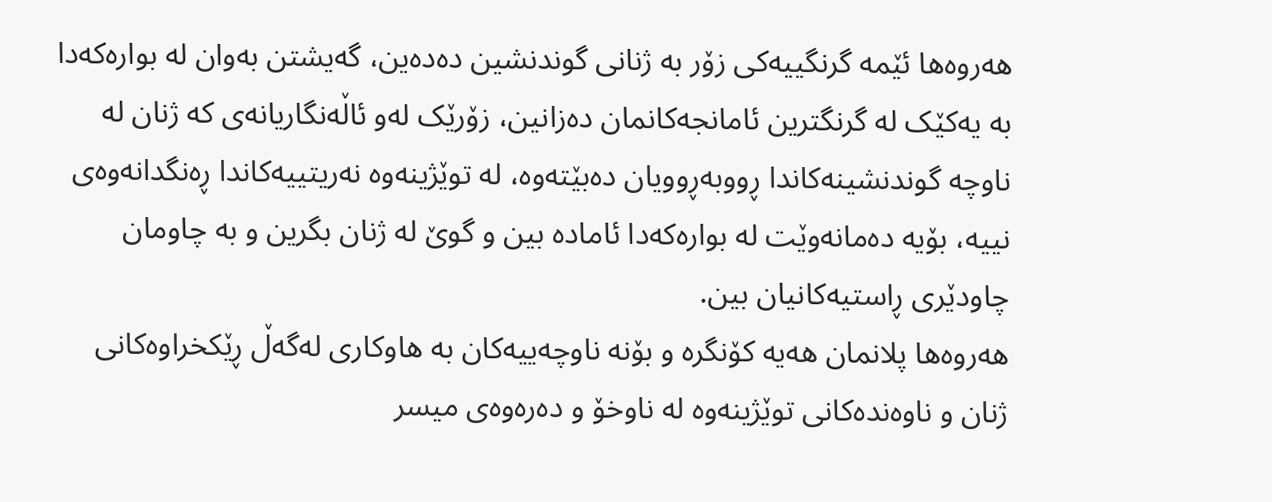هەروەها ئێمە گرنگییەکی زۆر بە ژنانی گوندنشین دەدەین، گەیشتن بەوان لە بوارەکەدا بە یەکێک لە گرنگترین ئامانجەکانمان دەزانین، زۆرێک لەو ئاڵەنگاریانەی کە ژنان لە ناوچە گوندنشینەکاندا ڕووبەڕوویان دەبێتەوە، لە توێژینەوە نەریتییەکاندا ڕەنگدانەوەی نییە، بۆیە دەمانەوێت لە بوارەکەدا ئامادە بین و گوێ لە ژنان بگرین و بە چاومان چاودێری ڕاستیەکانیان بین.
هەروەها پلانمان هەیە کۆنگرە و بۆنە ناوچەییەکان بە هاوکاری لەگەڵ ڕێکخراوەکانی ژنان و ناوەندەکانی توێژینەوە لە ناوخۆ و دەرەوەی میسر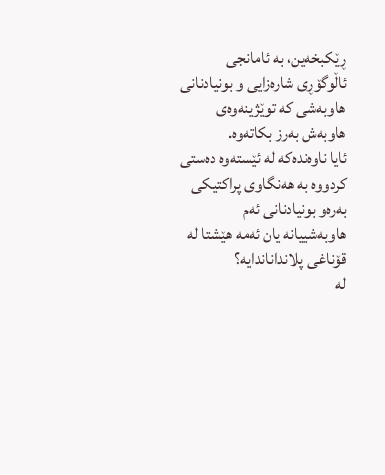ڕێکبخەین، بە ئامانجی ئاڵوگۆڕی شارەزایی و بونیادنانی هاوبەشی کە توێژینەوەی هاوبەش بەرز بکاتەوە.
ئایا ناوەندەکە لە ئێستەوە دەستی کردووە بە هەنگاوی پراکتیکی بەرەو بونیادنانی ئەم هاوبەشییانە یان ئەمە هێشتا لە قۆناغی پلانداناندایە؟
لە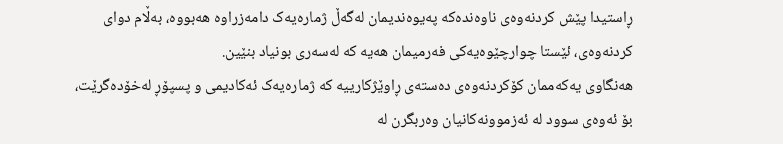ڕاستیدا پێش کردنەوەی ناوەندەکە پەیوەندیمان لەگەڵ ژمارەیەک دامەزراوە هەبووە، بەڵام دوای کردنەوەی، ئێستا چوارچێوەیەکی فەرمیمان هەیە کە لەسەری بونیاد بنێین.
هەنگاوی یەکەممان کۆکردنەوەی دەستەی ڕاوێژکارییە کە ژمارەیەک ئەکادیمی و پسپۆڕ لەخۆدەگرێت، بۆ ئەوەی سوود لە ئەزموونەکانیان وەربگرن لە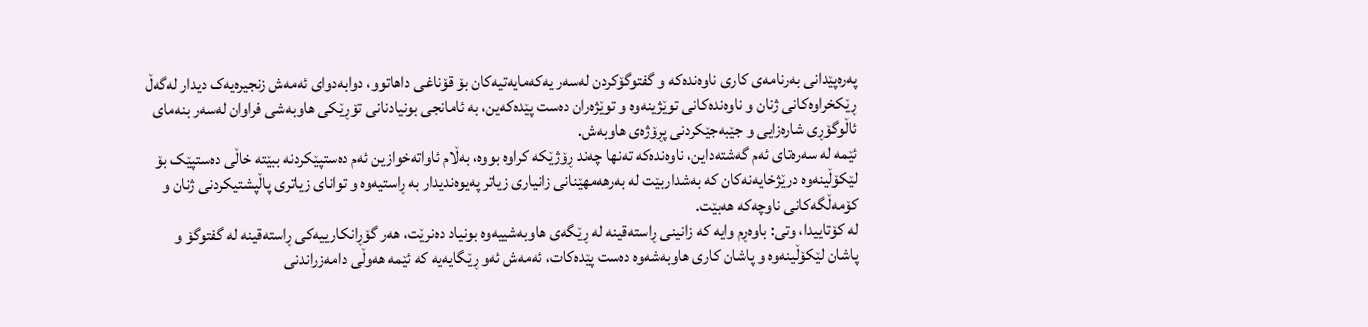پەرەپێدانی بەرنامەی کاری ناوەندەکە و گفتوگۆکردن لەسەر یەکەمایەتیەکان بۆ قۆناغی داهاتوو، دوابەدوای ئەمەش زنجیرەیەک دیدار لەگەڵ ڕێکخراوەکانی ژنان و ناوەندەکانی توێژینەوە و توێژەران دەست پێدەکەین، بە ئامانجی بونیادنانی تۆڕێکی هاوبەشی فراوان لەسەر بنەمای ئاڵوگۆڕی شارەزایی و جێبەجێکردنی پڕۆژەی هاوبەش.
ئێمە لە سەرەتای ئەم گەشتەداین، ناوەندەکە تەنها چەند ڕۆژێکە کراوە بووە، بەڵام ئاواتەخوازین ئەم دەستپێکردنە ببێتە خاڵی دەستپێک بۆ لێکۆڵینەوە درێژخایەنەکان کە بەشداربێت لە بەرهەمهێنانی زانیاری زیاتر پەیوەندیدار بە ڕاستیەوە و توانای زیاتری پاڵپشتیکردنی ژنان و کۆمەڵگەکانی ناوچەکە هەبێت.
لە کۆتاییدا، وتی: باوەڕم وایە کە زانینی ڕاستەقینە لە ڕێگەی هاوبەشییەوە بونیاد دەنرێت، هەر گۆڕانکارییەکی ڕاستەقینە لە گفتوگۆ و پاشان لێکۆڵینەوە و پاشان کاری هاوبەشەوە دەست پێدەکات، ئەمەش ئەو ڕێگایەیە کە ئێمە هەوڵی دامەزراندنی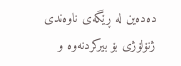دەدەین لە ڕێگەی ناوەندی ژنۆلۆژی بۆ بیرکردنەوە و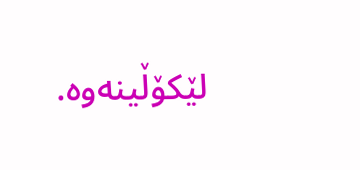لێکۆڵینەوە.